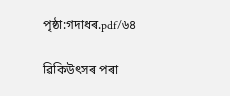পৃষ্ঠা:গদাধৰ.pdf/৬৪

ৱিকিউৎসৰ পৰা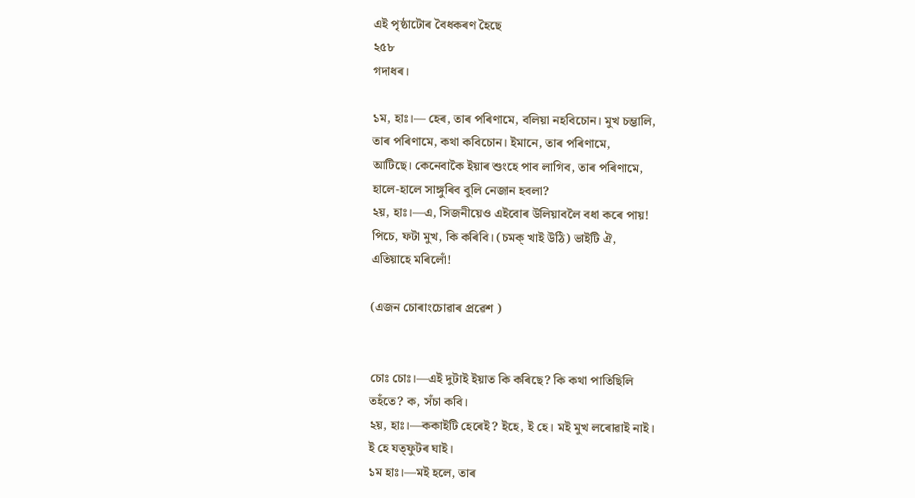এই পৃষ্ঠাটোৰ বৈধকৰণ হৈছে
২৫৮
গদাধৰ।

১ম, হাঃ।— হেৰ, তাৰ পৰিণামে, বলিয়া নহবিচোন। মুখ চম্ভালি,
তাৰ পৰিণামে, কথা কবিচোন। ইমানে, তাৰ পৰিণামে,
আটিছে। কেনেবাকৈ ইয়াৰ শুংহে পাব লাগিব, তাৰ পৰিণামে,
হালে-হালে সাঙ্গুৰিব বুলি নেজান হবলা?
২য়, হাঃ।—এ, সিজনীয়েও এইবোৰ উলিয়াবলৈ বধা কৰে পায়!
পিচে, ফটা মুখ, কি কৰিবি। (চমক্‌ খাই উঠি) ভাইটি ঐ,
এতিয়াহে মৰিলোঁ!

(এজন চোৰাংচোৱাৰ প্ৰৱেশ )


চোঃ চোঃ।—এই দুটাই ইয়াত কি কৰিছে? কি কথা পাতিছিলি
তহঁতে? ক, সঁচা কবি।
২য়, হাঃ।—ককাইটি হেৰেই? ইহে, ই হে। মই মুখ লৰোৱাই নাই।
ই হে যত্ফু‌টৰ ঘাই।
১ম হাঃ।—মই হলে, তাৰ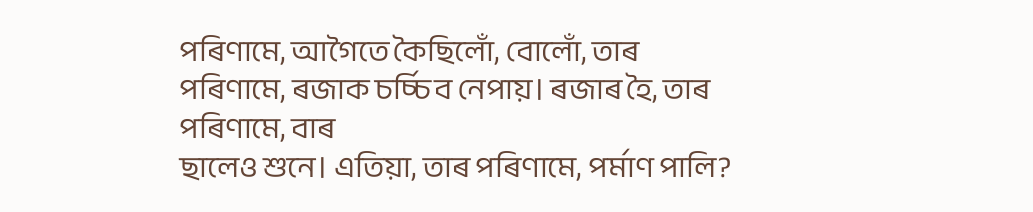পৰিণামে, আগৈতে কৈছিলোঁ, বোলোঁ, তাৰ
পৰিণামে, ৰজাক চৰ্চ্চিব নেপায়। ৰজাৰ হৈ, তাৰ পৰিণামে, বাৰ
ছালেও শুনে। এতিয়া, তাৰ পৰিণামে, পৰ্মাণ পালি?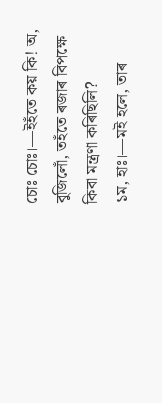চোঃ চোঃ।—ইহঁতে কয় কি! অ, বুজিলোঁ, তহঁতে ৰজাৰ বিপক্ষে
কিবা মন্ত্ৰণা কৰিছিলি?
১ম, হাঃ।—মই হলে, তাৰ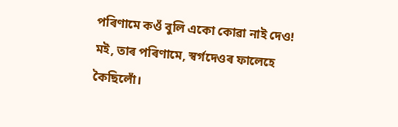পৰিণামে কওঁ বুলি একো কোৱা নাই দেও!
মই, তাৰ পৰিণামে, স্বৰ্গদেওৰ ফালেহে কৈছিলোঁ।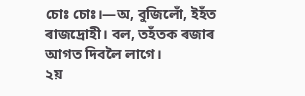চোঃ চোঃ।—অ, বুজিলোঁ, ইহঁত ৰাজদ্ৰোহী। বল, তহঁতক ৰজাৰ
আগত দিবলৈ লাগে।
২য়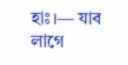হাঃ।— যাব লাগে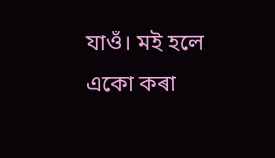যাওঁ। মই হলে একো কৰা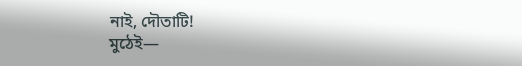নাই, দৌতাটি!
মুঠেই—